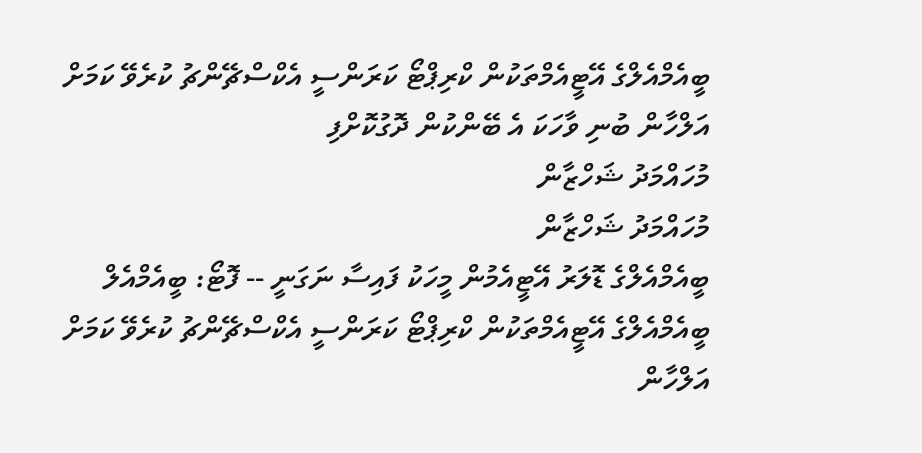ބީއެމްއެލްގެ އޭޓީއެމްތަކުން ކްރިޕްޓޯ ކަރަންސީ އެކްސްޗޭންޗު ކުރެވޭ ކަމަށް އަލްހާން ބުނި ވާހަކަ އެ ބޭންކުން ދޮގުކޮށްފި
މުހައްމަދު ޝަހްޒާން
މުހައްމަދު ޝަހްޒާން
ބީއެމްއެލްގެ ޑޮލަރު އޭޓީއެމުން މީހަކު ފައިސާ ނަގަނީ -- ފޮޓޯ: ބީއެމްއެލް
ބީއެމްއެލްގެ އޭޓީއެމްތަކުން ކްރިޕްޓޯ ކަރަންސީ އެކްސްޗޭންޗު ކުރެވޭ ކަމަށް އަލްހާން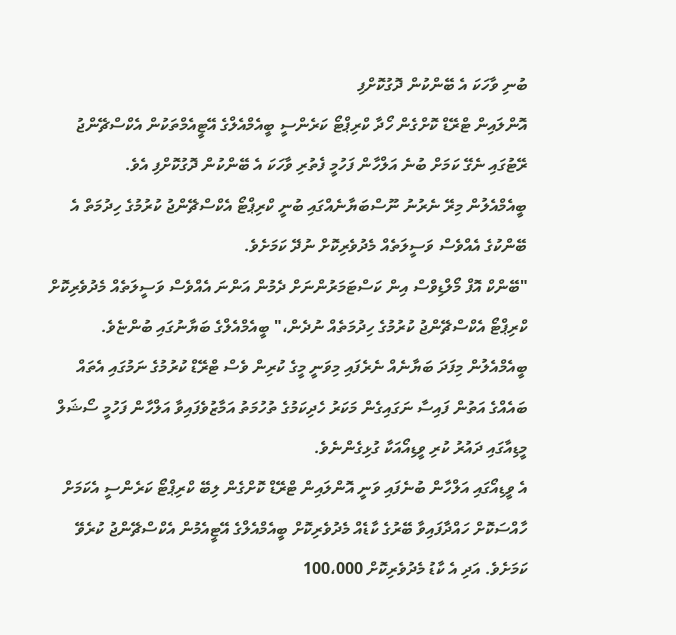ބުނި ވާހަކަ އެ ބޭންކުން ދޮގުކޮށްފި
އޮންލައިން ޓްރޭޑް ކޮށްގެން ހޯދާ ކްރިޕްޓޯ ކަރެންސީ ބީއެމްއެލްގެ އޭޓީއެމްތަކުން އެކްސްޗޭންޖު ރޭޓުގައި ނެގޭ ކަމަށް ބުނެ އަލްހާން ފަހުމީ ފެތުރި ވާހަކަ އެ ބޭންކުން ދޮގުކޮށްފި އެވެ.
ބީއެމްއެލުން މިރޭ ނެރުނު ނޫސްބަޔާނެއްގައި ބުނީ ކްރިޕްޓޯ އެކްސްޗޭންޖު ކުރުމުގެ ހިދުމަތް އެ ބޭންކުގެ އެއްވެސް ވަސީލަތެއް މެދުވެރިކޮށް ނުދޭ ކަމަށެވެ.
"ބޭންކް އޮފް މޯލްޑިވްސް އިން ކަސްޓަމަރުންނަށް ދެމުން އަންނަ އެއްވެސް ވަސީލަތެއް މެދުވެރިކޮށް ކްރިޕްޓޯ އެކްސްޗޭންޖު ކުރުމުގެ ހިދުމަތެއް ނުދެން،" ބީއެމްއެލްގެ ބަޔާނުގައި ބުންޏެވެ.
ބީއެމްއެލުން މިފަދަ ބަޔާނެއް ނެރެފައި މިވަނީ މީގެ ކުރިން ވެސް ޓްރޭޑް ކުރުމުގެ ނަމުގައި އެތައް ބައެއްގެ އަތުން ފައިސާ ނަގައިގެން މަކަރު ހެދިކަމުގެ ތުހުމަތު އަމާޒުވެފައިވާ އަލްހާން ފަހުމީ ސޯޝަލް މީޑިއާގައި ދައުރު ކުރި ވީޑިއޯއަކާ ގުޅިގެންނެވެ.
އެ ވީޑިއޯގައި އަލްހާން ބުނެފައި ވަނީ އޮންލައިން ޓްރޭޑް ކޮށްގެން ލިބޭ ކްރިޕްޓޯ ކަރެންސީ އެކަމަށް ހާއްސަކޮށް ހައްދާފައިވާ ބޭރުގެ ކާޑެއް މެދުވެރިކޮށް ބީއެމްއެލްގެ އޭޓީއެމުން އެކްސްޗޭންޖު ކުރެވޭ ކަމަށެވެ. އަދި އެ ކާޑު މެދުވެރިކޮށް 100،000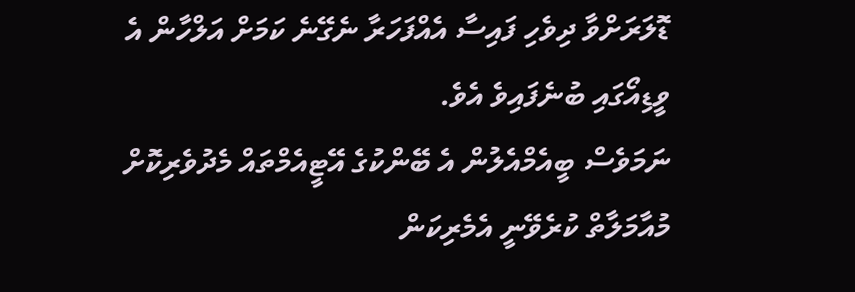ޑޮލަރަށްވާ ދިވެހި ފައިސާ އެއްފަހަރާ ނެގޭނެ ކަމަށް އަލްހާން އެ ވީޑިއޯގައި ބުނެފައިވެ އެވެ.
ނަމަވެސް ބީއެމްއެލުން އެ ބޭންކުގެ އޭޓީއެމްތައް މެދުވެރިކޮށް މުއާމަލާތް ކުރެވޭނީ އެމެރިކަން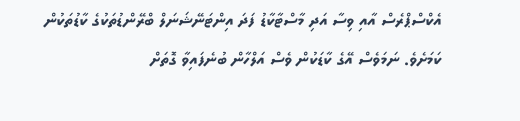އެކްސްޕްރެސް އާއި ވިސާ އަދި މާސްޓާކާޑު ފަދަ އިންޓަނޭޝަނަލް ބްރޭންޑުތަކުގެ ކާޑުތަކުން ކަމަށެވެ. ނަމަވެސް އޭގެ ކާޑަކުން ވެސް އަލްހާން ބުނެފައިވާ ގޮތަށް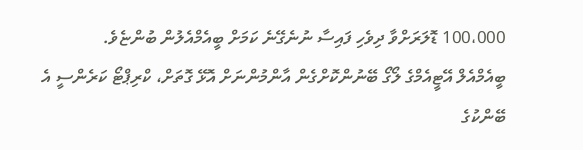100،000 ޑޮލަރަށްވާ ދިވެހި ފައިސާ ނުނެގޭނެ ކަމަށް ބީއެމްއެލުން ބުންޏެވެ.
ބީއެމްއެލް އޭޓީއެމްގެ ލޯގޯ ބޭނުންކޮށްގެން އާންމުންނަށް އޮޅޭ ގޮތަށް، ކްރިޕްޓޯ ކަރެންސީ އެ ބޭންކުގެ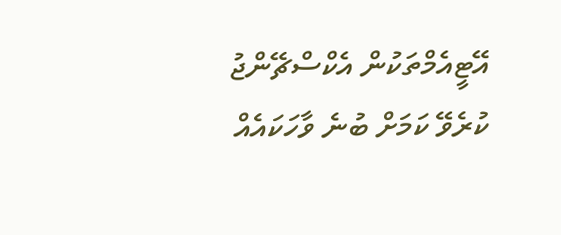އޭޓީއެމްތަކުން އެކްސްޗޭންޖު ކުރެވޭ ކަމަށް ބުނެ ވާހަކައެއް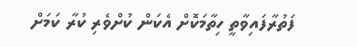ފަތުރާފައިވާތީ ހިތާމަކޮށް އެކަން ކުށްވެރި ކުރާ ކަމަށް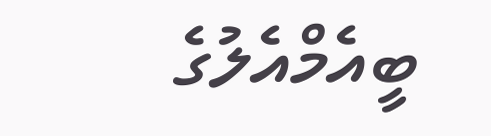ބީއެމްއެލުގެ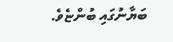ބަޔާނުގައި ބުންޏެވެ.